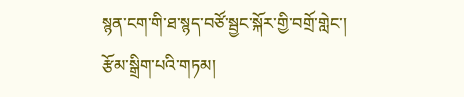སྙན་ངག་གི་ཐ་སྙད་བཙོ་སྦྱང་སྐོར་གྱི་བགྲོ་གླེང་།
རྩོམ་སྒྲིག་པའི་གཏམ།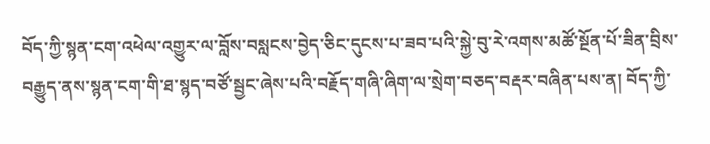བོད་ཀྱི་སྙན་ངག་འཕེལ་འགྱུར་ལ་བློས་བསླངས་བྱེད་ཅིང་དུངས་པ་ཟབ་པའི་སྐྱེ་བུ་རེ་འགས་མཚོ་སྔོན་པོ་ཟིན་བྲིས་བརྒྱུད་ནས་སྙན་ངག་གི་ཐ་སྙད་བཙོ་སྦྱང་ཞེས་པའི་བརྗོད་གཞི་ཞིག་ལ་སྲེག་བཅད་བརྡར་བཞིན་པས་ན། བོད་ཀྱི་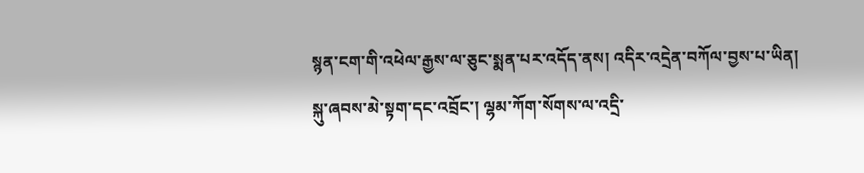སྙན་ངག་གི་འཕེལ་རྒྱས་ལ་ཅུང་སྨན་པར་འདོད་ནས། འདིར་འདྲེན་བཀོལ་བྱས་པ་ཡིན།
སྐུ་ཞབས་མེ་སྟག་དང་འབྲོང་། ལྷམ་ཀོག་སོགས་ལ་འདྲི་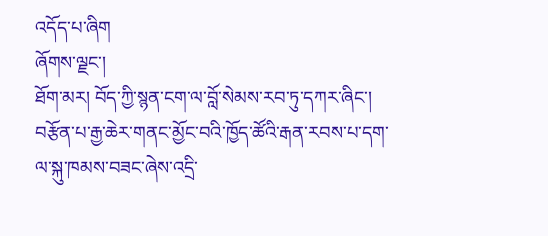འདོད་པ་ཞིག
ཞོགས་ལྗང་།
ཐོག་མར། བོད་ཀྱི་སྙན་ངག་ལ་བློ་སེམས་རབ་ཏུ་དཀར་ཞིང་། བརྩོན་པ་རྒྱ་ཆེར་གནང་མྱོང་བའི་ཁྱོད་ཚོའི་རྒན་རབས་པ་དག་ལ་སྐུ་ཁམས་བཟང་ཞེས་འདྲི་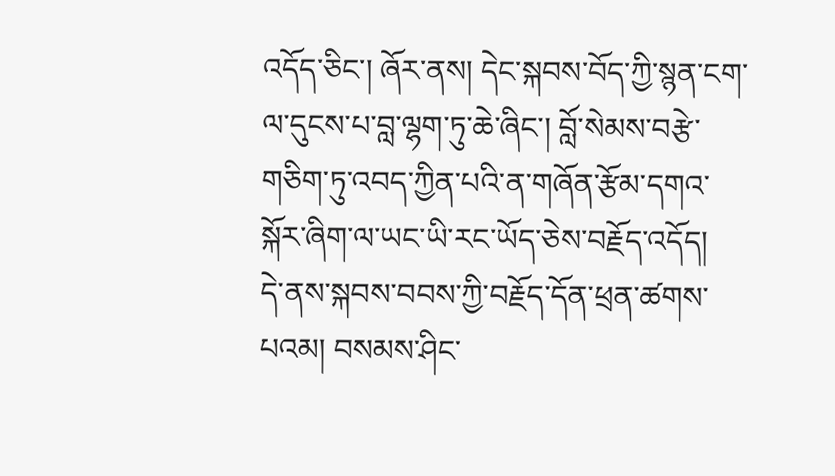འདོད་ཅིང་། ཞོར་ནས། དེང་སྐབས་བོད་ཀྱི་སྙན་ངག་ལ་དུངས་པ་བླ་ལྷག་ཏུ་ཆེ་ཞིང་། བློ་སེམས་བརྩེ་གཅིག་ཏུ་འབད་ཀྱིན་པའི་ན་གཞོན་རྩོམ་དགའ་སྐོར་ཞིག་ལ་ཡང་ཡི་རང་ཡོད་ཅེས་བརྗོད་འདོད།
དེ་ནས་སྐབས་བབས་ཀྱི་བརྗོད་དོན་ཕྲན་ཚགས་པའམ། བསམས་ཤིང་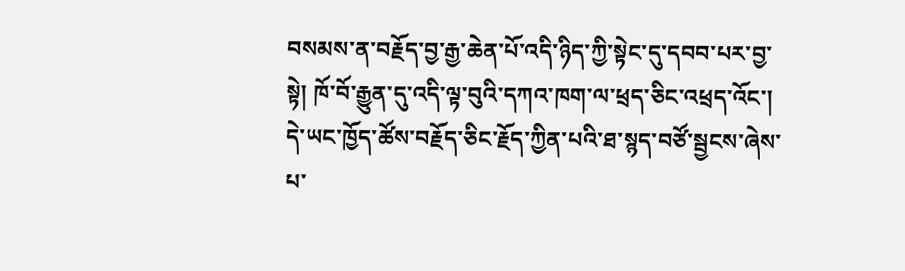བསམས་ན་བརྗོད་བྱ་རྒྱ་ཆེན་པོ་འདི་ཉིད་ཀྱི་སྟེང་དུ་དབབ་པར་བྱ་སྟེ། ཁོ་བོ་རྒྱུན་དུ་འདི་ལྟ་བུའི་དཀའ་ཁག་ལ་ཕྲད་ཅིང་འཕྲད་འོང་། དེ་ཡང་ཁྱོད་ཚོས་བརྗོད་ཅིང་རྗོད་ཀྱིན་པའི་ཐ་སྙད་བཙོ་སྦྱངས་ཞེས་པ་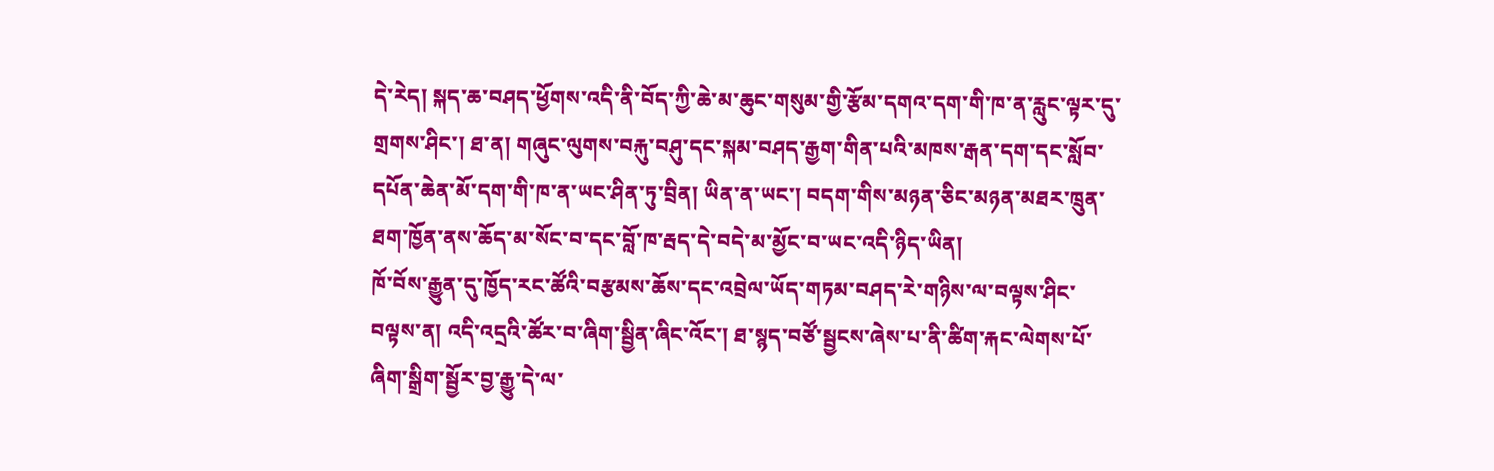དེ་རེད། སྐད་ཆ་བཤད་ཕྱོགས་འདི་ནི་བོད་ཀྱི་ཆེ་མ་ཆུང་གསུམ་གྱི་རྩོམ་དགའ་དག་གི་ཁ་ན་རླུང་ལྟར་དུ་གྲགས་ཤིང་། ཐ་ན། གཞུང་ལུགས་བརྐུ་བཤུ་དང་སྐམ་བཤད་རྒྱག་གིན་པའི་མཁས་རྒན་དག་དང་སློབ་དཔོན་ཆེན་མོ་དག་གི་ཁ་ན་ཡང་ཤིན་ཏུ་བྲིན། ཡིན་ན་ཡང་། བདག་གིས་མཉན་ཅིང་མཉན་མཐར་ཁྲུན་ཐག་ཁྱོན་ནས་ཆོད་མ་སོང་བ་དང་བློ་ཁ་རྦད་དེ་བདེ་མ་མྱོང་བ་ཡང་འདི་ཉིད་ཡིན།
ཁོ་བོས་རྒྱུན་དུ་ཁྱོད་རང་ཚོའི་བརྩམས་ཆོས་དང་འབྲེལ་ཡོད་གཏམ་བཤད་རེ་གཉིས་ལ་བལྟས་ཤིང་བལྟས་ན། འདི་འདྲའི་ཚོར་བ་ཞིག་སྦྱིན་ཞིང་འོང་། ཐ་སྙད་བཙོ་སྦྱངས་ཞེས་པ་ནི་ཚིག་རྐང་ལེགས་པོ་ཞིག་སྒྲིག་སྦྱོར་བྱ་རྒྱུ་དེ་ལ་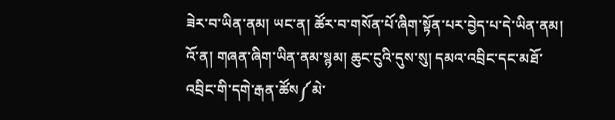ཟེར་བ་ཡིན་ནམ། ཡང་ན། ཚོར་བ་གསོན་པོ་ཞིག་སྟོན་པར་བྱེད་པ་དེ་ཡིན་ནམ། འོ་ན། གཞན་ཞིག་ཡིན་ནམ་སྙམ། ཆུང་ངུའི་དུས་སུ། དམའ་འབྲིང་དང་མཐོ་འབྲིང་གི་དགེ་རྒན་ཚོས༼མེ་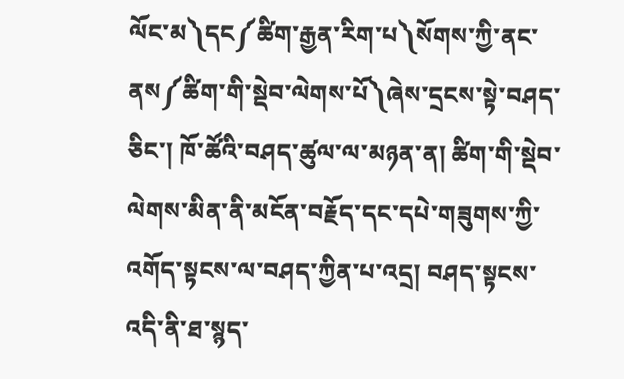ལོང་མ༽དང༼ཚིག་རྒྱན་རིག་པ༽སོགས་ཀྱི་ནང་ནས༼ཚིག་གི་སྡེབ་ལེགས་པོ༽ཞེས་དྲངས་སྟེ་བཤད་ཅིང་། ཁོ་ཚོའི་བཤད་ཚུལ་ལ་མཉན་ན། ཚིག་གི་སྡེབ་ལེགས་མིན་ནི་མངོན་བརྗོད་དང་དཔེ་གཟུགས་ཀྱི་འགོད་སྟངས་ལ་བཤད་ཀྱིན་པ་འདྲ། བཤད་སྟངས་འདི་ནི་ཐ་སྙད་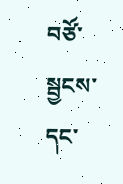བཙོ་སྦྱངས་དང་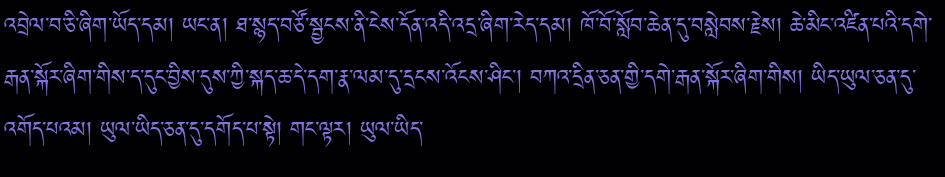འབྲེལ་བ་ཅི་ཞིག་ཡོད་དམ། ཡང་ན། ཐ་སྙད་བཙོ་སྦྱངས་ནི་ངེས་དོན་འདི་འདྲ་ཞིག་རེད་དམ། ཁོ་བོ་སློབ་ཆེན་དུ་བསླེབས་རྗེས། ཆེ་མིང་འཛིན་པའི་དགེ་རྒན་སྐོར་ཞིག་གིས་ད་དུང་བྱིས་དུས་ཀྱི་སྐད་ཆ་དེ་དག་རྣ་ལམ་དུ་དྲངས་འོངས་ཤིང་། བཀའ་དྲིན་ཅན་གྱི་དགེ་རྒན་སྐོར་ཞིག་གིས། ཡིད་ཡུལ་ཅན་དུ་འགོད་པའམ། ཡུལ་ཡིད་ཅན་དུ་དགོད་པ་སྟེ། གང་ལྟར། ཡུལ་ཡིད་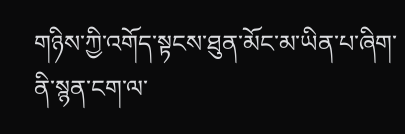གཉིས་ཀྱི་འགོད་སྟངས་ཐུན་མོང་མ་ཡིན་པ་ཞིག་ནི་སྙན་ངག་ལ་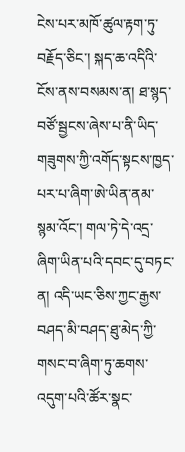ངེས་པར་མཁོ་ཚུལ་རྟག་ཏུ་བརྗོད་ཅིང་། སྐད་ཆ་འདིའི་ངོས་ནས་བསམས་ན། ཐ་སྙད་བཙོ་སྦྱངས་ཞེས་པ་ནི་ཡིད་གཟུགས་ཀྱི་འགོད་སྟངས་ཁྱད་པར་པ་ཞིག་ཨེ་ཡིན་ནམ་སྙམ་འོང་། གལ་ཏེ་དེ་འདྲ་ཞིག་ཡིན་པའི་དབང་དུ་བཏང་ན། འདི་ཡང་ཅིས་ཀྱང་རྒྱས་བཤད་མི་བཤད་ཐུ་མེད་ཀྱི་གསང་བ་ཞིག་ཏུ་ཆགས་འདུག་པའི་ཚོར་སྣང་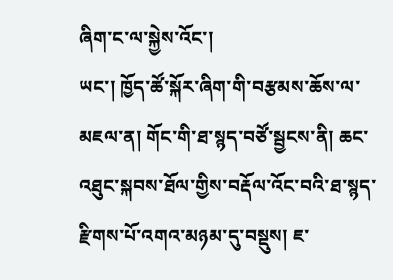ཞིག་ང་ལ་སྐྱེས་འོང་།
ཡང་། ཁྱོད་ཚོ་སྐོར་ཞིག་གི་བརྩམས་ཆོས་ལ་མཇལ་ན། གོང་གི་ཐ་སྙད་བཙོ་སྦྱངས་ནི། ཆང་འཐུང་སྐབས་ཐོལ་གྱིས་བརྡོལ་འོང་བའི་ཐ་སྙད་རྫིགས་པོ་འགའ་མཉམ་དུ་བསྡུས། ཇ་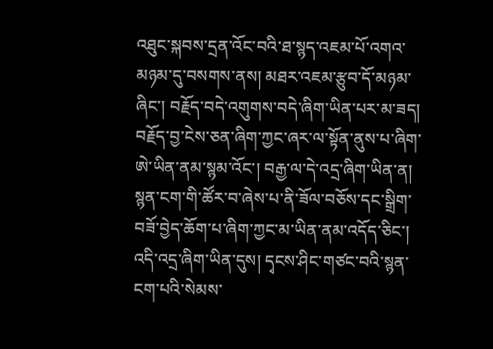འཐུང་སྐབས་དྲན་འོང་བའི་ཐ་སྙད་འཇམ་པོ་འགའ་མཉམ་དུ་བསགས་ནས། མཐར་འཇམ་རྩུབ་དོ་མཉམ་ཞིང་། བརྗོད་བདེ་འགུགས་བདེ་ཞིག་ཡིན་པར་མ་ཟད། བརྗོད་བྱ་ངེས་ཅན་ཞིག་ཀྱང་ཞར་ལ་སྟོན་ནུས་པ་ཞིག་ཨེ་ཡིན་ནམ་སྙམ་འོང་། བརྒྱ་ལ་དེ་འདྲ་ཞིག་ཡིན་ན། སྙན་ངག་གི་ཚོར་བ་ཞེས་པ་ནི་ཟོལ་བཅོས་དང་སྒྲིག་བཟོ་བྱེད་ཆོག་པ་ཞིག་ཀྱང་མ་ཡིན་ནམ་འདོད་ཅིང་། འདི་འདྲ་ཞིག་ཡིན་དུས། དྭངས་ཤིང་གཙང་བའི་སྙན་ངག་པའི་སེམས་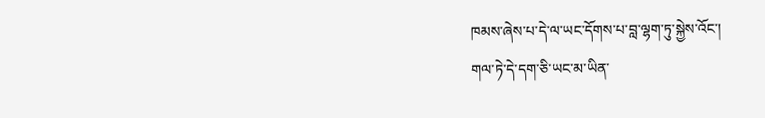ཁམས་ཞེས་པ་དེ་ལ་ཡང་དོགས་པ་བླ་ལྷག་ཏུ་སྐྱེས་འོང་།
གལ་ཏེ་དེ་དག་ཅི་ཡང་མ་ཡིན་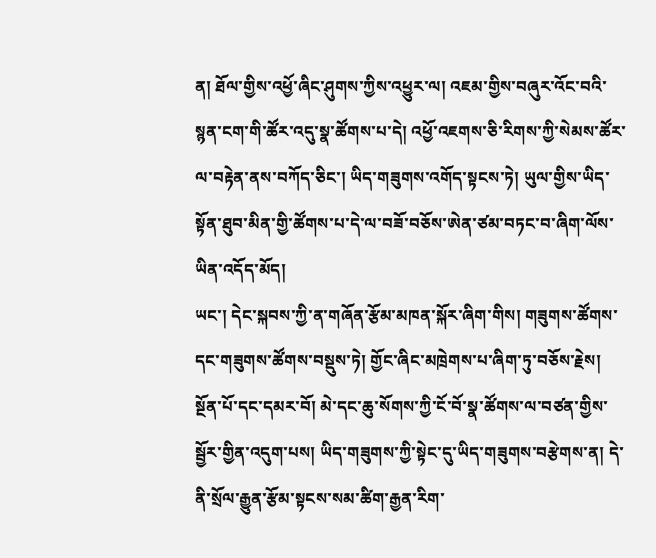ན། ཐོལ་གྱིས་འཕྱོ་ཞིང་ཤུགས་ཀྱིས་འཕྱུར་ལ། འཇམ་གྱིས་བཞུར་འོང་བའི་སྙན་ངག་གི་ཚོར་འདུ་སྣ་ཚོགས་པ་དེ། འཕྱོ་འཇགས་ཅི་རིགས་ཀྱི་སེམས་ཚོར་ལ་བརྟེན་ནས་བཀོད་ཅིང་། ཡིད་གཟུགས་འགོད་སྟངས་ཏེ། ཡུལ་གྱིས་ཡིད་སྟོན་ཐུབ་མིན་གྱི་ཚོགས་པ་དེ་ལ་བཟོ་བཅོས་ཨེན་ཙམ་བཏང་བ་ཞིག་ལོས་ཡིན་འདོད་མོད།
ཡང་། དེང་སྐབས་ཀྱི་ན་གཞོན་རྩོམ་མཁན་སྐོར་ཞིག་གིས། གཟུགས་ཚོགས་དང་གཟུགས་ཚོགས་བསྡུས་ཏེ། གྱོང་ཞིང་མཁྲེགས་པ་ཞིག་ཏུ་བཅོས་རྗེས། སྔོན་པོ་དང་དམར་བོ། མེ་དང་ཆུ་སོགས་ཀྱི་ངོ་བོ་སྣ་ཚོགས་ལ་བཙན་གྱིས་སྦྱོར་གྱིན་འདུག་པས། ཡིད་གཟུགས་ཀྱི་སྟེང་དུ་ཡིད་གཟུགས་བརྩེགས་ན། དེ་ནི་སྲོལ་རྒྱུན་རྩོམ་སྟངས་སམ་ཚིག་རྒྱན་རིག་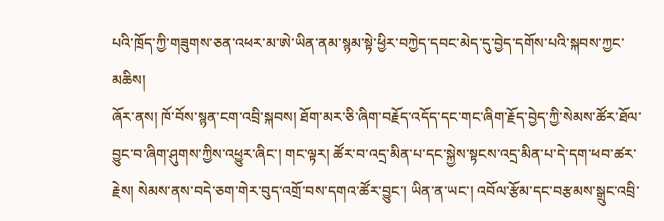པའི་ཁྲོད་ཀྱི་གཟུགས་ཅན་འཕར་མ་ཨེ་ཡིན་ནམ་སྙམ་སྟེ་ཕྱིར་བཀྱེད་དབང་མེད་དུ་བྱེད་དགོས་པའི་སྐབས་ཀྱང་མཆིས།
ཞོར་ནས། ཁོ་བོས་སྙན་ངག་འབྲི་སྐབས། ཐོག་མར་ཅི་ཞིག་བརྗོད་འདོད་དང་གང་ཞིག་རྗོད་བྱེད་ཀྱི་སེམས་ཚོར་ཐོལ་བྱུང་བ་ཞིག་ཤུགས་ཀྱིས་འཕྱུར་ཞིང་། གང་ལྟར། ཚོར་བ་འདྲ་མིན་པ་དང་སྐྱེས་སྟངས་འདྲ་མིན་པ་དེ་དག་ཕབ་ཚར་རྗེས། སེམས་ནས་བདེ་ཅག་གེར་བུད་འགྲོ་བས་དགའ་ཚོར་བྱུང་། ཡིན་ན་ཡང་། འབོལ་རྩོམ་དང་བརྩམས་སྒྲུང་འབྲི་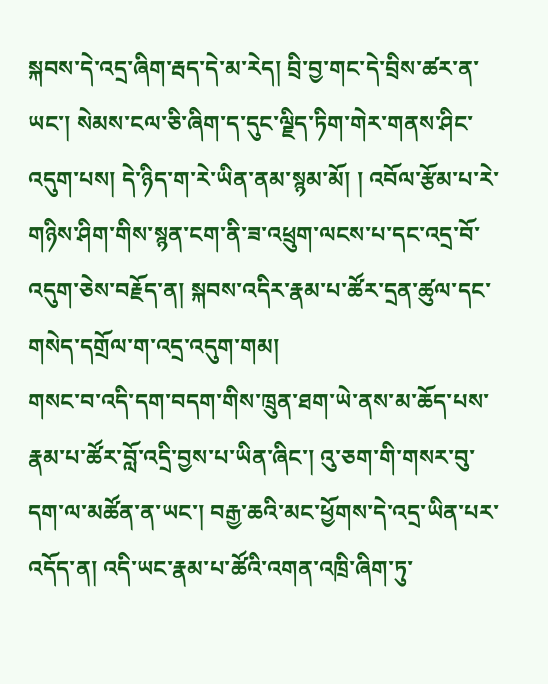སྐབས་དེ་འདྲ་ཞིག་རྦད་དེ་མ་རེད། བྲི་བྱ་གང་དེ་བྲིས་ཚར་ན་ཡང་། སེམས་ངལ་ཅི་ཞིག་ད་དུང་ལྗིད་ཏིག་གེར་གནས་ཤིང་འདུག་པས། དེ་ཉིད་ག་རེ་ཡིན་ནམ་སྙམ་མོ། ། འབོལ་རྩོམ་པ་རེ་གཉིས་ཤིག་གིས་སྙན་ངག་ནི་ཟ་འཕྲུག་ལངས་པ་དང་འདྲ་བོ་འདུག་ཅེས་བརྗོད་ན། སྐབས་འདིར་རྣམ་པ་ཚོར་དྲན་ཚུལ་དང་གསེད་དགྲོལ་ག་འདྲ་འདུག་གམ།
གསང་བ་འདི་དག་བདག་གིས་ཁྲུན་ཐག་ཡེ་ནས་མ་ཆོད་པས་རྣམ་པ་ཚོར་བློ་འདྲི་བྱས་པ་ཡིན་ཞིང་། འུ་ཅག་གི་གསར་བུ་དག་ལ་མཚོན་ན་ཡང་། བརྒྱ་ཆའི་མང་ཕྱོགས་དེ་འདྲ་ཡིན་པར་འདོད་ན། འདི་ཡང་རྣམ་པ་ཚོའི་འགན་འཁྲི་ཞིག་ཏུ་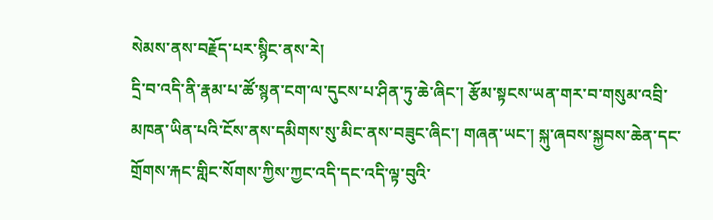སེམས་ནས་བརྗོད་པར་སྙིང་ནས་རེ།
དྲི་བ་འདི་ནི་རྣམ་པ་ཚོ་སྙན་ངག་ལ་དུངས་པ་ཤིན་ཏུ་ཆེ་ཞིང་། རྩོམ་སྟངས་ཡན་གར་བ་གསུམ་འབྲི་མཁན་ཡིན་པའི་ངོས་ནས་དམིགས་སུ་མིང་ནས་བཟུང་ཞིང་། གཞན་ཡང་། སྐུ་ཞབས་སྐྱབས་ཆེན་དང་གྲོགས་རྐང་གླིང་སོགས་ཀྱིས་ཀྱང་འདི་དང་འདི་ལྟ་བུའི་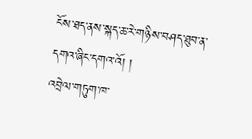ངོས་ཐད་ནས་སྐད་ཆ་རེ་གཉིས་བཤད་ཐུབ་ན་དགའ་ཞིང་དགའ་འོ། །
འབྲེལ་གཏུག་ཁ་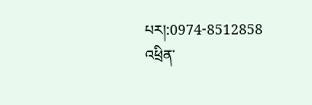པར།:0974-8512858
འཕྲིན་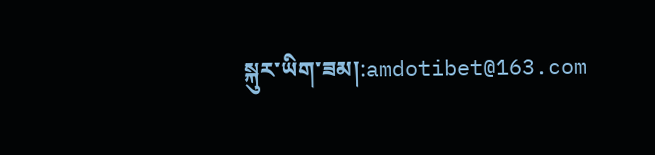སྐུར་ཡིག་ཟམ།:amdotibet@163.com